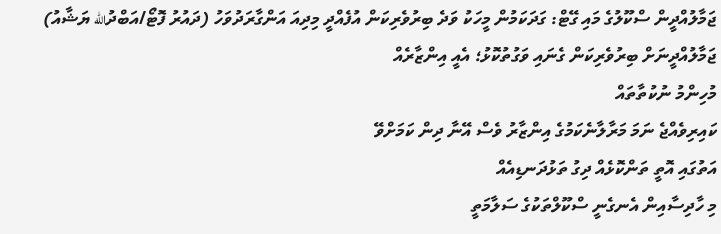ޖަމާލުއްދީން ސްކޫލުގެ މައި ގޭޓް: ގަދަކަމުން މީހަކު ވަދެ ބިރުވެރިކަން އުފެއްދީ މިދިއަ އަންގާރަދުވަހު (ދައުރު ފޮޓޯ/އަބްދުالله ޔަޝާއު)
ޖަމާލުއްދީނަށް ބިރުވެރިކަން ގެނައި ވަގުތުކޮޅު؛ އެއީ އިންޒާރެއް
މުހިންމު ނުކުތާތައް
ކައިރިވެއްޖެ ނަމަ މަރާލާނެކަމުގެ އިންޒާރު ވެސް އޭނާ ދިން ކަމަށްވޭ
އަތުގައި އޮތީ ތަންކޮޅެއް ދިގު ތަޅުދަނޑިއެއް
މި ހާދިސާއިން އެނގެނީ ސްކޫލްތަކުގެ ސަލާމަތީ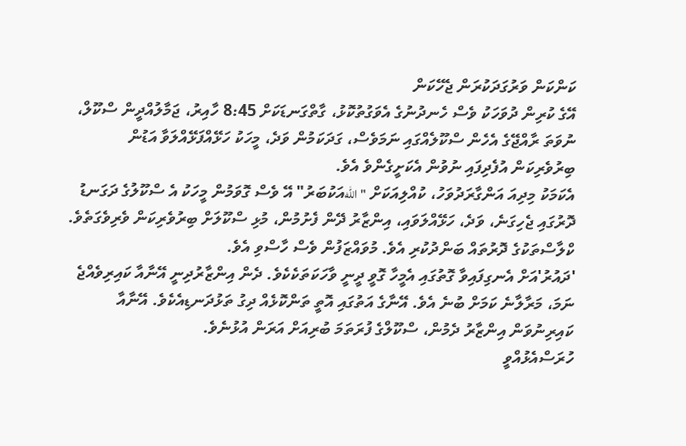ކަންކަން ވަރުގަދަކުރަން ޖެހޭކަން
އޭގެ ކުރިން ދުވަހަކު ވެސް ހެނދުނުގެ އެވަގުތުކޮޅު، ގާތްގަނޑަކަށް 8:45 ހާއިރު، ޖަމާލުއްދީން ސްކޫލް، ނުވަތަ ރާއްޖޭގެ އެހެން ސްކޫލެއްގައި ނަމަވެސް، ގަދަކަމުން ވަދެ، މީހަކު ހަޅޭއްފަޅޭއްލަވާ އަޑުން ބިރުވެރިކަން އުފެދިފައި ނުވުން އެކަށީގެންވެ އެވެ.
އެކަމަކު މިދިއަ އަންގާރަދުވަހު، ކުއްލިއަކަށް "اللهއަކުބަރު" އޭ ވެސް ގޮވަމުން މީހަކު އެ ސްކޫލުގެ ދަގަނޑު ދޮރުގައި ޖެހިގަނެ، ވަދެ، ހަޅޭއްލަވައި، އިންޒާރު ދޭން ފެށުމުން، މުޅި ސްކޫލަށް ބިރުވެރިކަން ވެރިވެގަތެވެ. ކްލާސްތަކުގެ ދޮރުތައް ބަންދުކުރި އެވެ. މުވައްޒަފުން ވެސް ހާސްވި އެވެ.
'ދައުރު'އަށް އެނގިފައިވާ ގޮތުގައި އެމީހާ ގޮވީ ދީނީ ވާހަކަތަކެކެވެ. ދެން އިންޒާރުދިނީ އޭނާއާ ކައިރިވެއްޖެ ނަމަ، މަރާލާނެ ކަމަށް ބުނެ އެވެ. އޭނާގެ އަތުގައި އޮތީ ތަންކޮޅެއް ދިގު ތަޅުދަނޑިއެކެވެ. އޭނާއާ ކައިރިނުވަން އިންޒާރު ދެމުން، ސްކޫލްގެ ފުރަތަމަ ބުރިއަށް އަރަން އުޅުނެވެ.
ހުރަސްއެޅުއްވީ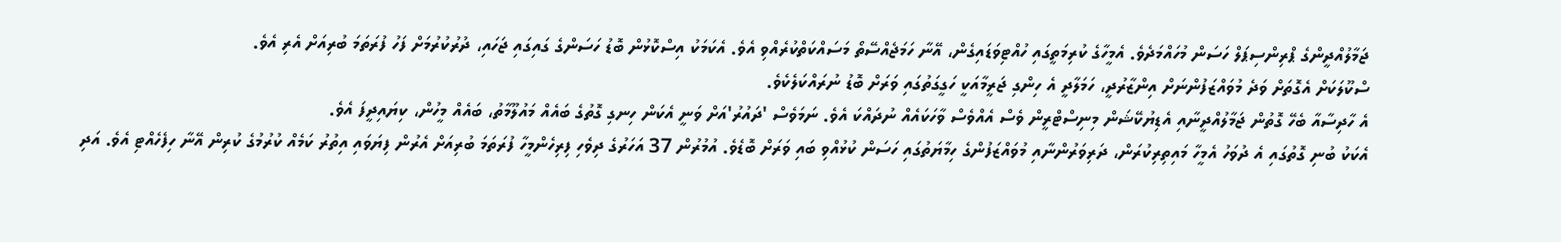ޖަމާލުއްދީންގެ ޕްރިންސިޕަލް ހަސަން މުހައްމަދެވެ. އެމީހާގެ ކުރިމަތީގައި ހުއްޓިވަޑައިގެން، އޭނާ ހަމަޖެއްސޭތޯ މަސައްކަތްކުރެއްވި އެވެ. އެކަމަކު އިސްކޮޅުން ބޮޑު ހަސަންގެ ގައިގައި ޖަހައި، ދުރުކުރުމަށް ފަހު ފުރަތަމަ ބުރިއަށް އެރި އެވެ.
ސްކޫލަކަށް އެގޮތަށް ވަދެ މުވައްޒަފުންނަށް އިންޒާރުދީ، ހަމަލާދީ އެ ހިންގި ޖަރީމާއަކީ ހަގީގަތުގައި ވަރަށް ބޮޑު ނުރައްކަލެކެވެ.
އެ ހާދިސާއާ ބެހޭ ގޮތުން ޖަމާލުއްދީނާއި އެޑިޔުކޭޝަން މިނިސްޓްރީން ވެސް އެއްވެސް ވާހަކައެއް ނުދައްކަ އެވެ. ނަމަވެސް 'ދައުރު'އަށް ވަނީ އެކަން ހިނގި ގޮތުގެ ބައެއް މައުލޫމާތު، ބައެއް މީހުން، ކިޔައިދީފަ އެވެ.
އެކަކު ބުނި ގޮތުގައި އެ ދުވަހު އެމީހާ މައިތިރިކުރަން، ދަރިވަރުންނާއި މުވައްޒަފުންގެ ހިމާޔަތުގައި ހަސަން ކުޅުއްވި ބައި ވަރަށް ބޮޑެވެ. އުމުރުން 37 އަހަރުގެ ދިވެހި ފިރިހެންމީހާ ފުރަތަމަ ބުރިއަށް އެރުން ފިޔަވައި އިތުރު ކަމެއް ކުރުމުގެ ކުރިން އޭނާ ހިފެހެއްޓި އެވެ. އަދި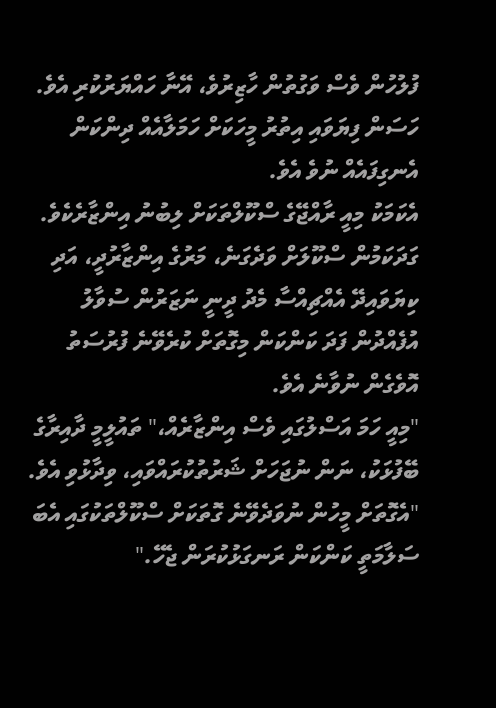ފުލުހުން ވެސް ވަގުތުން ހާޒިރުވެ، އޭނާ ހައްޔަރުކުރި އެވެ.
ހަސަން ފިޔަވައި އިތުރު މީހަކަށް ހަމަލާއެއް ދިންކަން އެނގިފައެއް ނުވެ އެވެ.
އެކަމަކު މިއީ ރާއްޖޭގެ ސްކޫލްތަކަށް ލިބުނު އިންޒާރެކެވެ. ގަދަކަމުން ސްކޫލަށް ވަދެގަނެ، މަރުގެ އިންޒާރުދީ، އަދި ކިޔަވައިދޭ އެއްޗިއްސާ މެދު ދީނީ ނަޒަރުން ސުވާލު އުފެއްދުން ފަދަ ކަންކަން މިގޮތަށް ކުރެވޭނެ ފުރުސަތު އޮވެގެން ނުވާނެ އެވެ.
"މިއީ ހަމަ އަސްލުގައި ވެސް އިންޒާރެއް،" ތައުލީމީ ދާއިރާގެ ބޭފުޅަކު، ނަން ނުޖަހަށް ޝަރުތުކުރައްވައި، ވިދާޅުވި އެވެ.
"އެގޮތަށް މީހުން ނުވަދެވޭނެ ގޮތަކަށް ސްކޫލްތަކުގައި އެބަ ސަލާމަތީ ކަންކަން ރަނގަޅުކުރަން ޖެހޭ."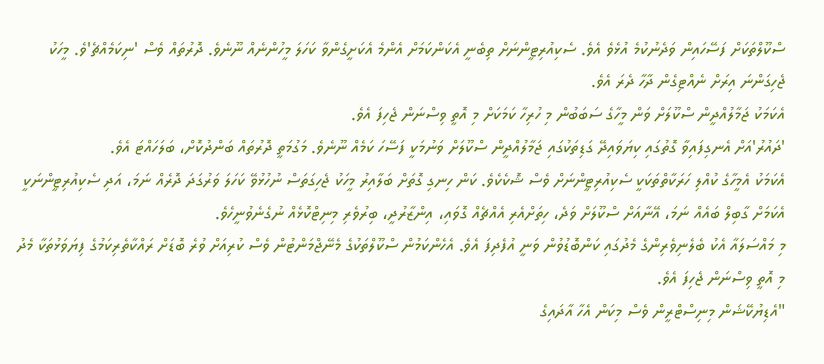ސްކޫލްތަކަށް ފަސޭހައިން ވަދެނުކުމެ އުޅެވެ އެވެ. ސެކިއުރިޓީންނަށް ތިބެނީ އެކަންކަމަށް އެންމެ އެކަށީގެންވާ ކަހަލަ މީހުންނެއް ނޫނެވެ. ދޮރުތައް ވެސް 'ނިކަމެއްޗެ'ވެ. މީހަކު ޖެހިގަންނަ އިރަށް ނެއްޓިގެން ދާހާ ދެރަ އެވެ.
އެކަމަކު ޖަމާލުއްދީން ސްކޫލަށް ވަން މީހާގެ ސަބަބުން މި ހުރިހާ ކަމަކަށް މި އޮތީ ވިސްނަން ޖެހިފަ އެވެ.
'ދައުރު'އަށް އެނގިފައިވާ ގޮތުގައި ކިޔަވައިދޭ ގަޑިތަކުގައި ޖަމާލުއްދީން ސްކޫލަށް ވަނުމަކީ ފަސޭހަ ކަމެއް ނޫނެވެ. މަގުމަތީ ދޮރުތައް ބަންދުކޮށް، ބަލަހައްޓަ އެވެ.
އެކަމަކު އެމީހާގެ ކުއްލި ހަރަކާތްތަކަކީ ސެކިއުރިޓީންނަށް ވެސް ޝޮކެކެވެ. ކަން ހިނގި ގޮތަށް ބަލާއިރު މީހަކު ޖެހިގަތަސް ނުހުޅުވޭ ކަހަލަ ވަރުގަދަ ދޮރެއް ނަމަ، އަދި ސެކިއުރިޓީންނަކީ އެކަމަށް ގާބިލް ބައެއް ނަމަ، އޭނާއަށް ސްކޫލަށް ވަދެ، ހިތަށްއެރި އެއްޗެއް ގޮވައި، އިންޒާރުދީ، ބިރުވެރި މިނިޓްކޮޅެއް ނުގެނެވުނީހެވެ.
މި މައްސަލައާ އެކު ބެލެނިވެރިންގެ މެދުގައި ކަންބޮޑުވުން ވަނީ އުފެދިފަ އެވެ. އެހެންކަމުން ސްކޫލްތަކުގެ މެނޭޖްމަންޓުން ވެސް ކުރިއަށް ވުރެ ބޮޑަށް ރައްކާތެރިކަމުގެ ފިޔަވަޅުތަކާ މެދު މި އޮތީ ވިސްނަން ޖެހިފަ އެވެ.
"އެޑިޔުކޭޝަން މިނިސްޓްރީން ވެސް މިކަން އެހާ އާދައިގެ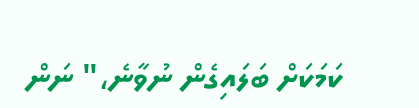ކަމަކަށް ބަލައިގެން ނުވާނެ،" ނަން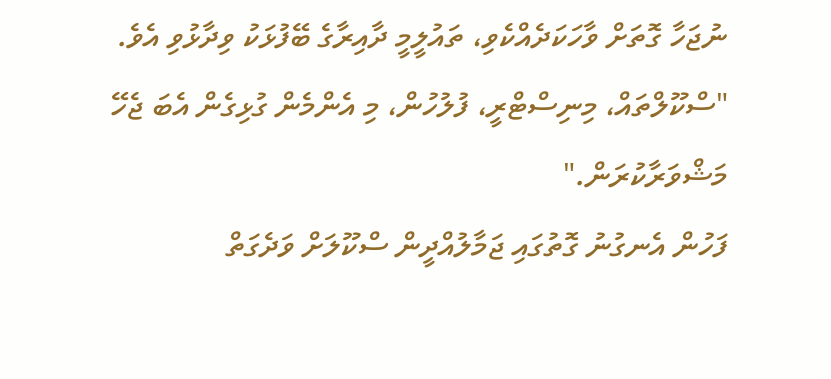ނުޖަހާ ގޮތަށް ވާހަކަދެއްކެވި، ތައުލީމީ ދާއިރާގެ ބޭފުޅަކު ވިދާޅުވި އެވެ.
"ސްކޫލްތައް، މިނިސްޓްރީ، ފުލުހުން، މި އެންމެން ގުޅިގެން އެބަ ޖެހޭ މަޝްވަރާކުރަން."
ފަހުން އެނގުނު ގޮތުގައި ޖަމާލުއްދީން ސްކޫލަށް ވަދެގަތް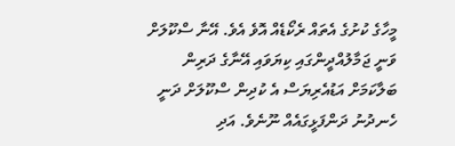މީހާގެ ކުށުގެ އެތައް ރެކޯޑެއް އޮވެ އެވެ. އޭނާ ސްކޫލަށް ވަނީ ޖަމާލުއްދީންގައި ކިޔަވައި އޭނާގެ ދަރިން ބަލާކަމަށް އަޑުއެރިޔަސް އެ ކުދިން ސްކޫލަށް ދަނީ ހެނދުނު ދަންފަޅީގައެއް ނޫނެވެ. އަދި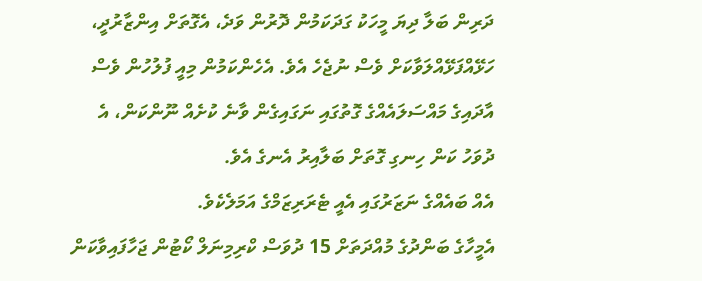ދަރިން ބަލާ ދިޔަ މީހަކު ގަދަކަމުން ދޮރުން ވަދެ، އެގޮތަށް އިންޒާރުދީ، ހަޅޭއްފަޅޭއްލަވާކަށް ވެސް ނުޖެހެ އެވެ. އެހެންކަމުން މިއީ ފުލުހުން ވެސް އާދައިގެ މައްސަލައެއްގެ ގޮތުގައި ނަގައިގެން ވާނެ ކުށެއް ނޫންކަން، އެ ދުވަހު ކަން ހިނގި ގޮތަށް ބަލާއިރު އެނގެ އެވެ.
އެއް ބައެއްގެ ނަޒަރުގައި އެއީ ޓެރަރިޒަމްގެ އަމަލެކެވެ.
އެމީހާގެ ބަންދުގެ މުއްދަތަށް 15 ދުވަސް ކްރިމިނަލް ކޯޓުން ޖަހާފައިވާކަން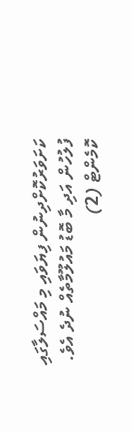ކަށަވަރުކޮށްދިނުން ފިޔަވައި މި މައްސަލާގައި ފުލުހުން އަދި މާ ބޮޑު މައުލޫމާތެއް ނުދެ އެވެ.
ކޮމެންޓް (2)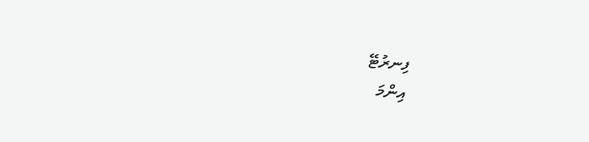ފިނރުޓޭ
އިންމަ